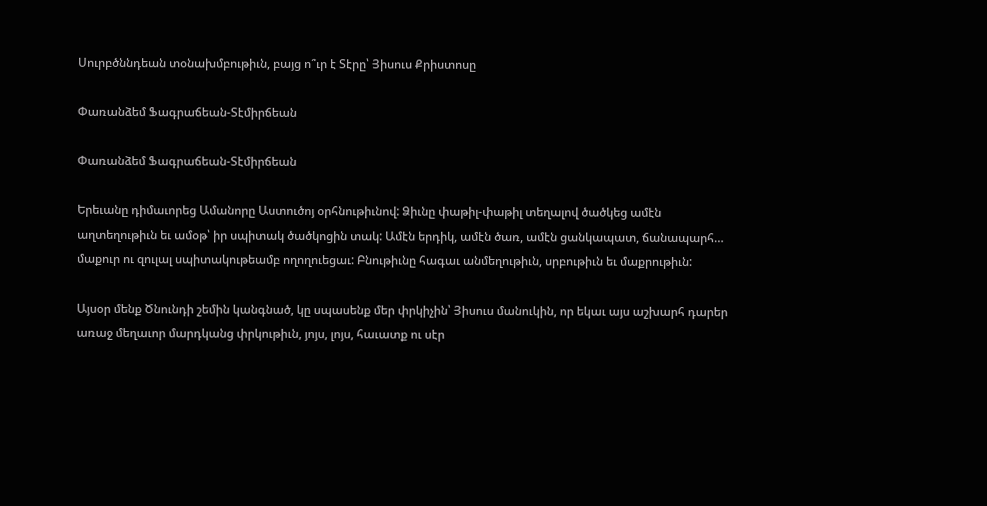Սուրբծննդեան տօնախմբութիւն, բայց ո՞ւր է Տէրը՝ Յիսուս Քրիստոսը

Փառանձեմ Ֆագրաճեան-Տէմիրճեան

Փառանձեմ Ֆագրաճեան-Տէմիրճեան

Երեւանը դիմաւորեց Ամանորը Աստուծոյ օրհնութիւնով: Ձիւնը փաթիլ-փաթիլ տեղալով ծածկեց ամէն աղտեղութիւն եւ ամօթ՝ իր սպիտակ ծածկոցին տակ: Ամէն երդիկ, ամէն ծառ, ամէն ցանկապատ, ճանապարհ… մաքուր ու զուլալ սպիտակութեամբ ողողուեցաւ: Բնութիւնը հագաւ անմեղութիւն, սրբութիւն եւ մաքրութիւն:

Այսօր մենք Ծնունդի շեմին կանգնած, կը սպասենք մեր փրկիչին՝ Յիսուս մանուկին, որ եկաւ այս աշխարհ դարեր առաջ մեղաւոր մարդկանց փրկութիւն, յոյս, լոյս, հաւատք ու սէր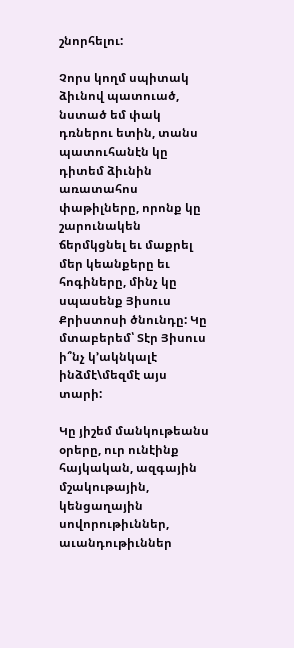շնորհելու:

Չորս կողմ սպիտակ ձիւնով պատուած, նստած եմ փակ դռներու ետին, տանս պատուհանէն կը դիտեմ ձիւնին առատահոս փաթիլները, որոնք կը շարունակեն ճերմկցնել եւ մաքրել մեր կեանքերը եւ հոգիները, մինչ կը սպասենք Յիսուս Քրիստոսի ծնունդը: Կը մտաբերեմ՝ Տէր Յիսուս ի՞նչ կ’ակնկալէ ինձմէ\մեզմէ այս տարի:

Կը յիշեմ մանկութեանս օրերը, ուր ունէինք հայկական, ազգային մշակութային, կենցաղային սովորութիւններ, աւանդութիւններ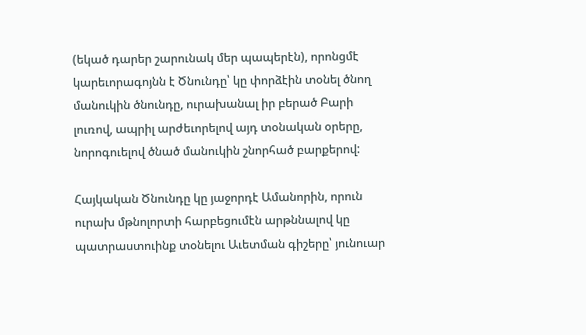(եկած դարեր շարունակ մեր պապերէն), որոնցմէ կարեւորագոյնն է Ծնունդը՝ կը փորձէին տօնել ծնող մանուկին ծնունդը, ուրախանալ իր բերած Բարի լուռով, ապրիլ արժեւորելով այդ տօնական օրերը, նորոգուելով ծնած մանուկին շնորհած բարքերով:

Հայկական Ծնունդը կը յաջորդէ Ամանորին, որուն ուրախ մթնոլորտի հարբեցումէն արթննալով կը պատրաստուինք տօնելու Աւետման գիշերը՝ յունուար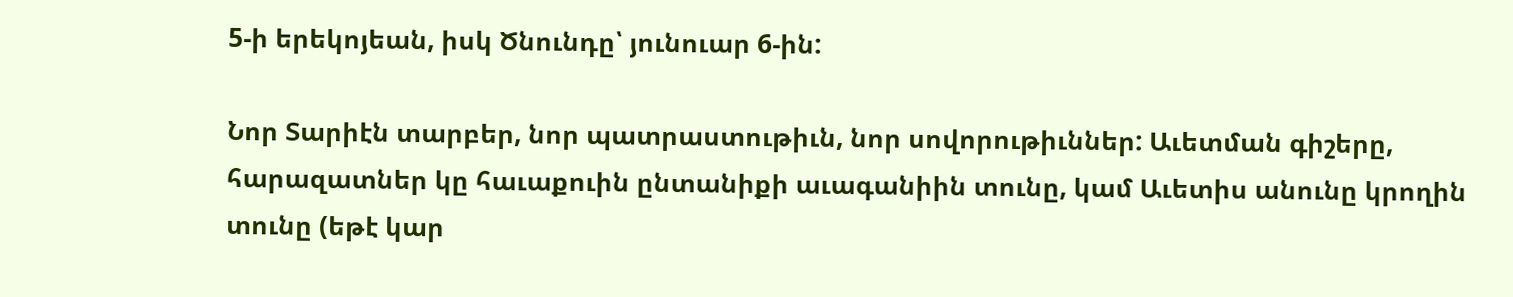5-ի երեկոյեան, իսկ Ծնունդը՝ յունուար 6-ին:

Նոր Տարիէն տարբեր, նոր պատրաստութիւն, նոր սովորութիւններ: Աւետման գիշերը, հարազատներ կը հաւաքուին ընտանիքի աւագանիին տունը, կամ Աւետիս անունը կրողին տունը (եթէ կար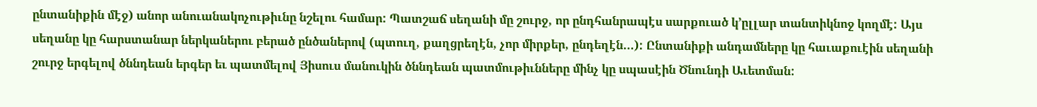ընտանիքին մէջ) անոր անուանակոչութիւնը նշելու համար: Պատշաճ սեղանի մը շուրջ, որ ընդհանրապէս սարքուած կ’ըլլար տանտիկնոջ կողմէ: Այս սեղանը կը հարստանար ներկաներու բերած ընծաներով (պտուղ, քաղցրեղէն, չոր միրքեր, ընդեղէն…): Ընտանիքի անդամները կը հաւաքուէին սեղանի շուրջ երգելով ծննդեան երգեր եւ պատմելով Յիսուս մանուկին ծննդեան պատմութիւնները մինչ կը սպասէին Ծնունդի Աւետման: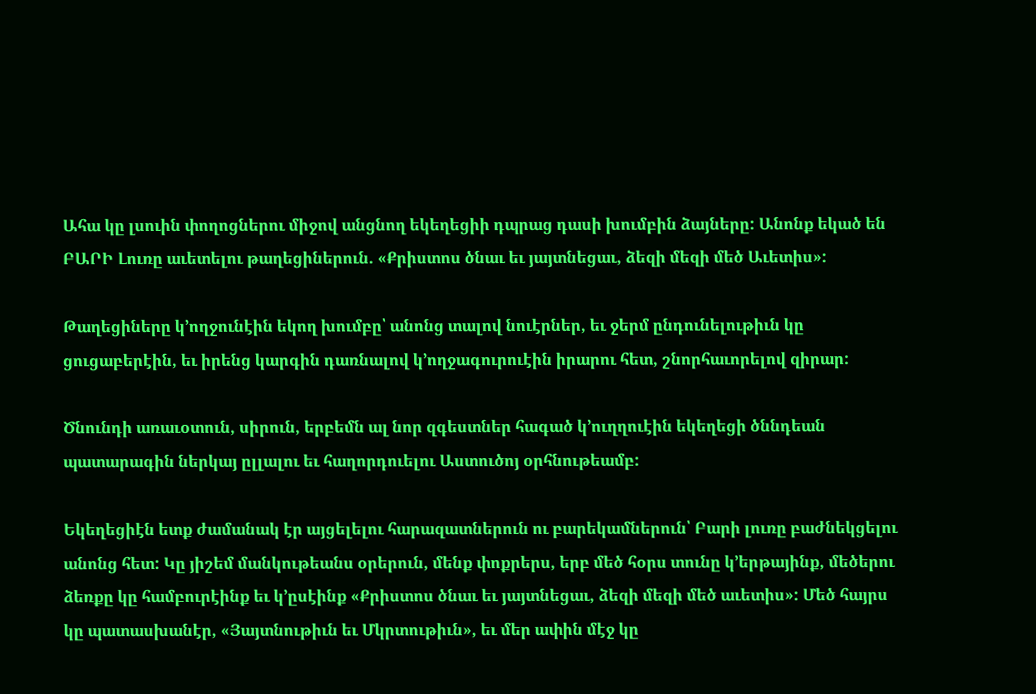Ահա կը լսուին փողոցներու միջով անցնող եկեղեցիի դպրաց դասի խումբին ձայները: Անոնք եկած են ԲԱՐԻ Լուռը աւետելու թաղեցիներուն. «Քրիստոս ծնաւ եւ յայտնեցաւ, ձեզի մեզի մեծ Աւետիս»:

Թաղեցիները կ’ողջունէին եկող խումբը՝ անոնց տալով նուէրներ, եւ ջերմ ընդունելութիւն կը ցուցաբերէին, եւ իրենց կարգին դառնալով կ’ողջագուրուէին իրարու հետ, շնորհաւորելով զիրար:

Ծնունդի առաւօտուն, սիրուն, երբեմն ալ նոր զգեստներ հագած կ’ուղղուէին եկեղեցի ծննդեան պատարագին ներկայ ըլլալու եւ հաղորդուելու Աստուծոյ օրհնութեամբ:

Եկեղեցիէն ետք ժամանակ էր այցելելու հարազատներուն ու բարեկամներուն՝ Բարի լուռը բաժնեկցելու անոնց հետ: Կը յիշեմ մանկութեանս օրերուն, մենք փոքրերս, երբ մեծ հօրս տունը կ’երթայինք, մեծերու ձեռքը կը համբուրէինք եւ կ’ըսէինք «Քրիստոս ծնաւ եւ յայտնեցաւ, ձեզի մեզի մեծ աւետիս»: Մեծ հայրս կը պատասխանէր, «Յայտնութիւն եւ Մկրտութիւն», եւ մեր ափին մէջ կը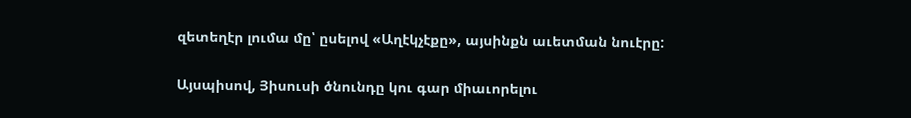զետեղէր լումա մը՝ ըսելով «Աղէկչէքը», այսինքն աւետման նուէրը:

Այսպիսով, Յիսուսի ծնունդը կու գար միաւորելու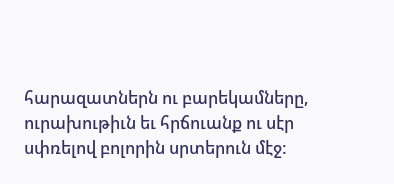հարազատներն ու բարեկամները, ուրախութիւն եւ հրճուանք ու սէր սփռելով բոլորին սրտերուն մէջ: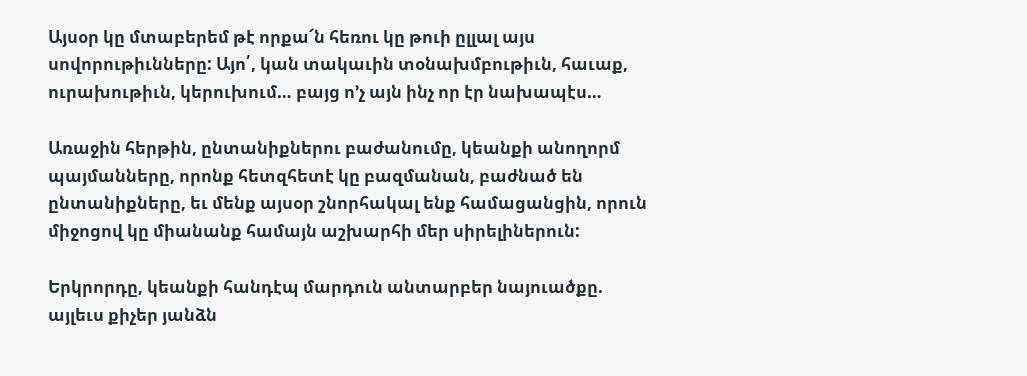Այսօր կը մտաբերեմ թէ որքա՜ն հեռու կը թուի ըլլալ այս սովորութիւնները: Այո՛, կան տակաւին տօնախմբութիւն, հաւաք, ուրախութիւն, կերուխում… բայց ո’չ այն ինչ որ էր նախապէս…

Առաջին հերթին, ընտանիքներու բաժանումը, կեանքի անողորմ պայմանները, որոնք հետզհետէ կը բազմանան, բաժնած են ընտանիքները, եւ մենք այսօր շնորհակալ ենք համացանցին, որուն միջոցով կը միանանք համայն աշխարհի մեր սիրելիներուն:

Երկրորդը, կեանքի հանդէպ մարդուն անտարբեր նայուածքը. այլեւս քիչեր յանձն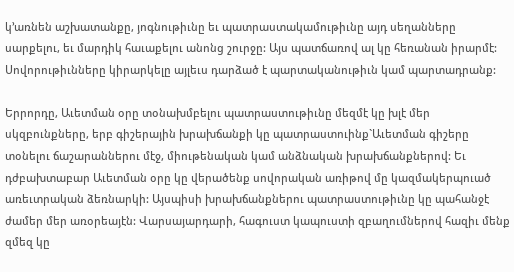կ’առնեն աշխատանքը, յոգնութիւնը եւ պատրաստակամութիւնը այդ սեղանները սարքելու, եւ մարդիկ հաւաքելու անոնց շուրջը: Այս պատճառով ալ կը հեռանան իրարմէ: Սովորութիւնները կիրարկելը այլեւս դարձած է պարտականութիւն կամ պարտադրանք:

Երրորդը, Աւետման օրը տօնախմբելու պատրաստութիւնը մեզմէ կը խլէ մեր սկզբունքները, երբ գիշերային խրախճանքի կը պատրաստուինք`Աւետման գիշերը տօնելու ճաշարաններու մէջ, միութենական կամ անձնական խրախճանքներով: Եւ դժբախտաբար Աւետման օրը կը վերածենք սովորական առիթով մը կազմակերպուած առեւտրական ձեռնարկի: Այսպիսի խրախճանքներու պատրաստութիւնը կը պահանջէ ժամեր մեր առօրեայէն: Վարսայարդարի, հագուստ կապուստի զբաղումներով հազիւ մենք զմեզ կը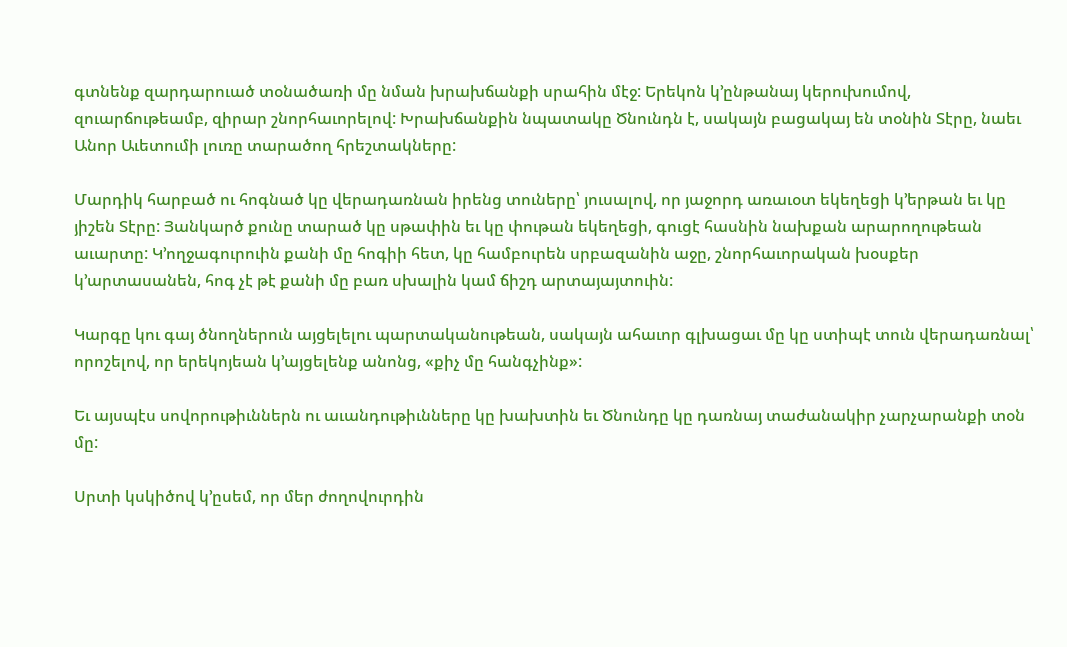գտնենք զարդարուած տօնածառի մը նման խրախճանքի սրահին մէջ: Երեկոն կ’ընթանայ կերուխումով, զուարճութեամբ, զիրար շնորհաւորելով: Խրախճանքին նպատակը Ծնունդն է, սակայն բացակայ են տօնին Տէրը, նաեւ Անոր Աւետումի լուռը տարածող հրեշտակները:

Մարդիկ հարբած ու հոգնած կը վերադառնան իրենց տուները՝ յուսալով, որ յաջորդ առաւօտ եկեղեցի կ’երթան եւ կը յիշեն Տէրը: Յանկարծ քունը տարած կը սթափին եւ կը փութան եկեղեցի, գուցէ հասնին նախքան արարողութեան աւարտը: Կ’ողջագուրուին քանի մը հոգիի հետ, կը համբուրեն սրբազանին աջը, շնորհաւորական խօսքեր կ’արտասանեն, հոգ չէ թէ քանի մը բառ սխալին կամ ճիշդ արտայայտուին:

Կարգը կու գայ ծնողներուն այցելելու պարտականութեան, սակայն ահաւոր գլխացաւ մը կը ստիպէ տուն վերադառնալ՝ որոշելով, որ երեկոյեան կ’այցելենք անոնց, «քիչ մը հանգչինք»:

Եւ այսպէս սովորութիւններն ու աւանդութիւնները կը խախտին եւ Ծնունդը կը դառնայ տաժանակիր չարչարանքի տօն մը:

Սրտի կսկիծով կ’ըսեմ, որ մեր ժողովուրդին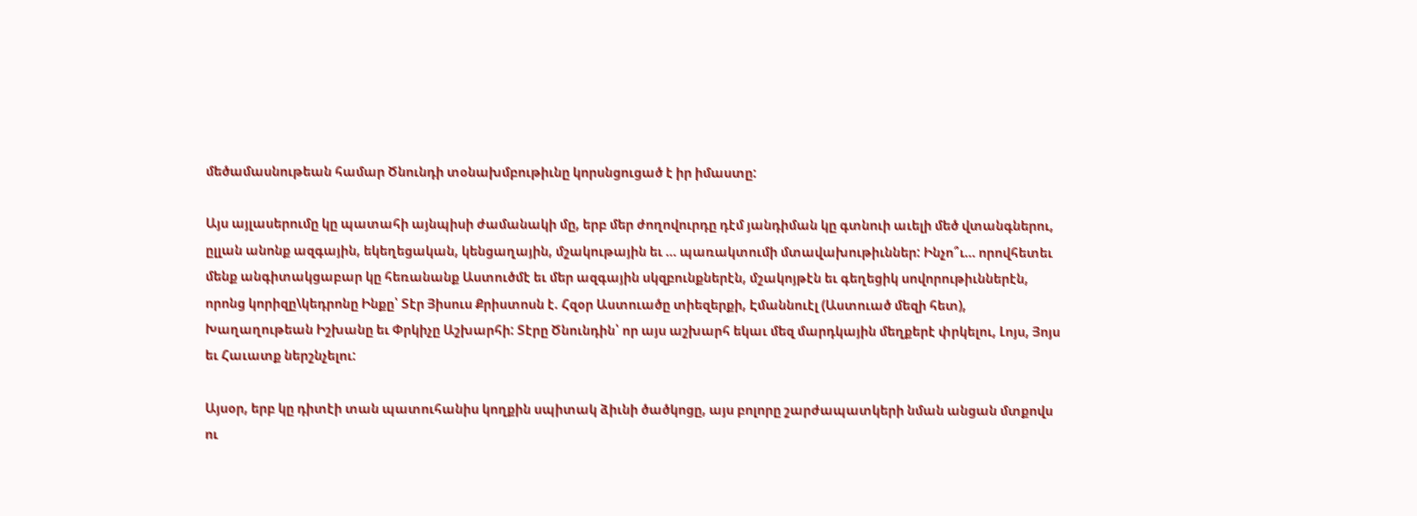մեծամասնութեան համար Ծնունդի տօնախմբութիւնը կորսնցուցած է իր իմաստը:

Այս այլասերումը կը պատահի այնպիսի ժամանակի մը, երբ մեր ժողովուրդը դէմ յանդիման կը գտնուի աւելի մեծ վտանգներու, ըլլան անոնք ազգային, եկեղեցական, կենցաղային, մշակութային եւ … պառակտումի մտավախութիւններ: Ինչո՞ւ… որովհետեւ մենք անգիտակցաբար կը հեռանանք Աստուծմէ եւ մեր ազգային սկզբունքներէն, մշակոյթէն եւ գեղեցիկ սովորութիւններէն, որոնց կորիզը\կեդրոնը Ինքը՝ Տէր Յիսուս Քրիստոսն է. Հզօր Աստուածը տիեզերքի, Էմաննուէլ (Աստուած մեզի հետ), Խաղաղութեան Իշխանը եւ Փրկիչը Աշխարհի: Տէրը Ծնունդին՝ որ այս աշխարհ եկաւ մեզ մարդկային մեղքերէ փրկելու, Լոյս, Յոյս եւ Հաւատք ներշնչելու:

Այսօր, երբ կը դիտէի տան պատուհանիս կողքին սպիտակ ձիւնի ծածկոցը, այս բոլորը շարժապատկերի նման անցան մտքովս ու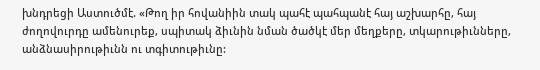խնդրեցի Աստուծմէ. «Թող իր հովանիին տակ պահէ պահպանէ հայ աշխարհը, հայ ժողովուրդը ամենուրեք, սպիտակ ձիւնին նման ծածկէ մեր մեղքերը, տկարութիւնները, անձնասիրութիւնն ու տգիտութիւնը: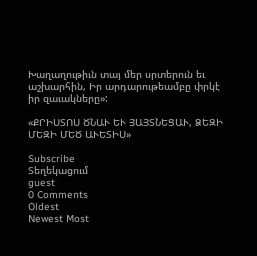Խաղաղութիւն տայ մեր սրտերուն եւ աշխարհին, Իր արդարութեամբը փրկէ իր զաւակները»:

«ՔՐԻՍՏՈՍ ԾՆԱՒ ԵՒ ՅԱՅՏՆԵՑԱՒ, ՁԵԶԻ ՄԵԶԻ ՄԵԾ ԱՒԵՏԻՍ»

Subscribe
Տեղեկացում
guest
0 Comments
Oldest
Newest Most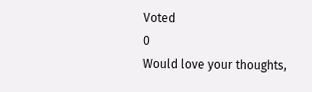Voted
0
Would love your thoughts,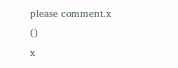please comment.x
()
x